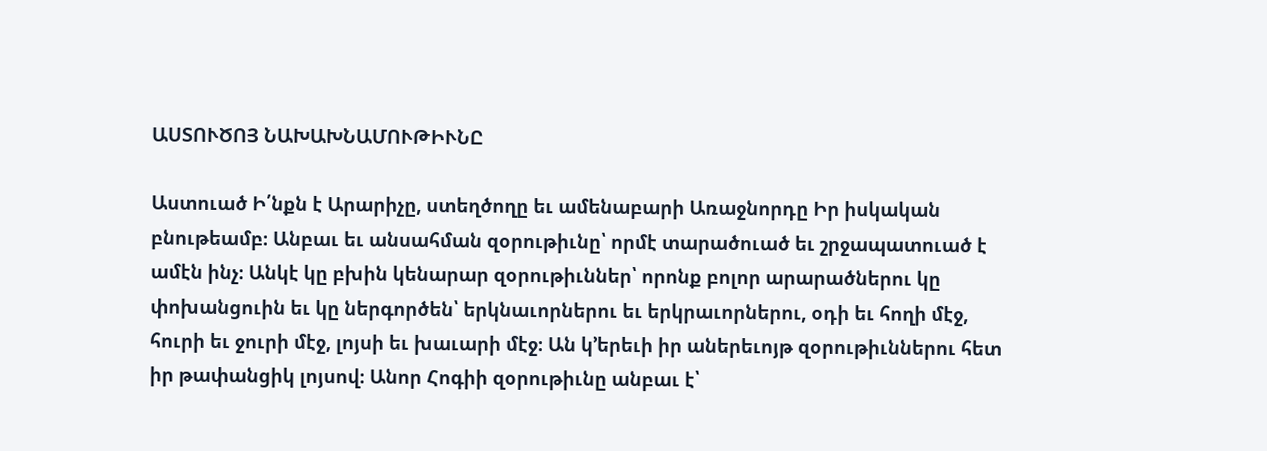ԱՍՏՈՒԾՈՅ ՆԱԽԱԽՆԱՄՈՒԹԻՒՆԸ

Աստուած Ի՛նքն է Արարիչը, ստեղծողը եւ ամենաբարի Առաջնորդը Իր իսկական բնութեամբ։ Անբաւ եւ անսահման զօրութիւնը՝ որմէ տարածուած եւ շրջապատուած է ամէն ինչ։ Անկէ կը բխին կենարար զօրութիւններ՝ որոնք բոլոր արարածներու կը փոխանցուին եւ կը ներգործեն՝ երկնաւորներու եւ երկրաւորներու, օդի եւ հողի մէջ, հուրի եւ ջուրի մէջ, լոյսի եւ խաւարի մէջ։ Ան կ՚երեւի իր աներեւոյթ զօրութիւններու հետ իր թափանցիկ լոյսով։ Անոր Հոգիի զօրութիւնը անբաւ է՝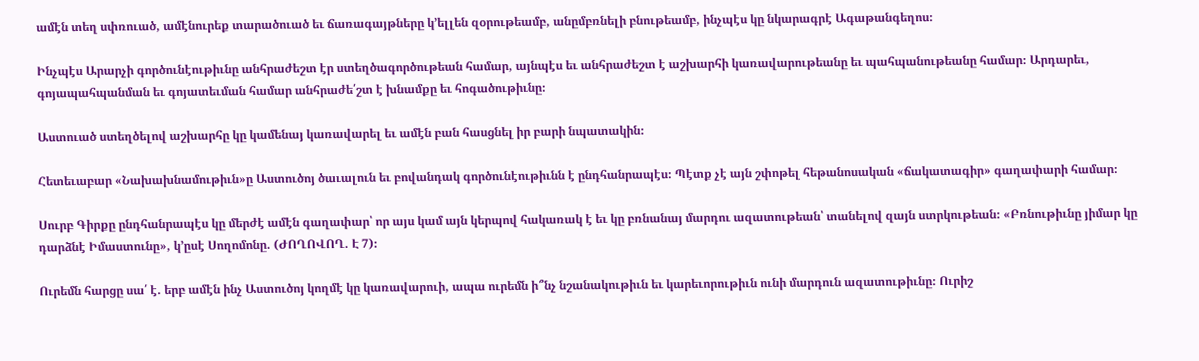ամէն տեղ սփռուած, ամէնուրեք տարածուած եւ ճառագայթները կ՚ելլեն զօրութեամբ, անըմբռնելի բնութեամբ, ինչպէս կը նկարագրէ Ագաթանգեղոս։

Ինչպէս Արարչի գործունէութիւնը անհրաժեշտ էր ստեղծագործութեան համար, այնպէս եւ անհրաժեշտ է աշխարհի կառավարութեանը եւ պահպանութեանը համար։ Արդարեւ, գոյապահպանման եւ գոյատեւման համար անհրաժե՛շտ է խնամքը եւ հոգածութիւնը։

Աստուած ստեղծելով աշխարհը կը կամենայ կառավարել եւ ամէն բան հասցնել իր բարի նպատակին։

Հետեւաբար «Նախախնամութիւն»ը Աստուծոյ ծաւալուն եւ բովանդակ գործունէութիւնն է ընդհանրապէս։ Պէտք չէ այն շփոթել հեթանոսական «ճակատագիր» գաղափարի համար։

Սուրբ Գիրքը ընդհանրապէս կը մերժէ ամէն գաղափար՝ որ այս կամ այն կերպով հակառակ է եւ կը բռնանայ մարդու ազատութեան՝ տանելով զայն ստրկութեան։ «Բռնութիւնը յիմար կը դարձնէ Իմաստունը», կ՚ըսէ Սողոմոնը. (ԺՈՂՈՎՈՂ. Է 7)։

Ուրեմն հարցը սա՛ է. երբ ամէն ինչ Աստուծոյ կողմէ կը կառավարուի, ապա ուրեմն ի՞նչ նշանակութիւն եւ կարեւորութիւն ունի մարդուն ազատութիւնը։ Ուրիշ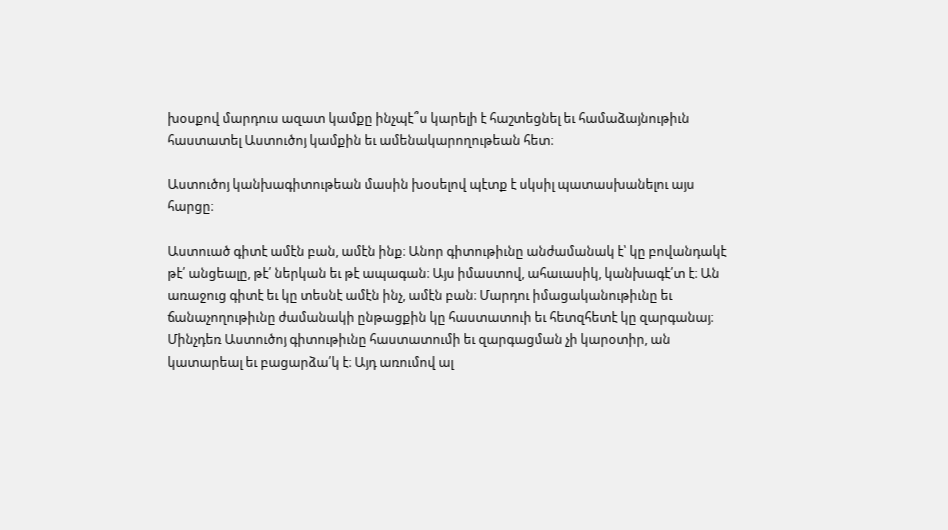խօսքով մարդուս ազատ կամքը ինչպէ՞ս կարելի է հաշտեցնել եւ համաձայնութիւն հաստատել Աստուծոյ կամքին եւ ամենակարողութեան հետ։

Աստուծոյ կանխագիտութեան մասին խօսելով պէտք է սկսիլ պատասխանելու այս հարցը։

Աստուած գիտէ ամէն բան, ամէն ինք։ Անոր գիտութիւնը անժամանակ է՝ կը բովանդակէ թէ՛ անցեալը, թէ՛ ներկան եւ թէ ապագան։ Այս իմաստով, ահաւասիկ, կանխագէ՛տ է։ Ան առաջուց գիտէ եւ կը տեսնէ ամէն ինչ, ամէն բան։ Մարդու իմացականութիւնը եւ ճանաչողութիւնը ժամանակի ընթացքին կը հաստատուի եւ հետզհետէ կը զարգանայ։ Մինչդեռ Աստուծոյ գիտութիւնը հաստատումի եւ զարգացման չի կարօտիր, ան կատարեալ եւ բացարձա՛կ է։ Այդ առումով ալ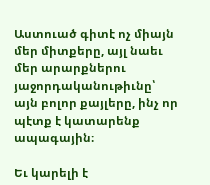Աստուած գիտէ ոչ միայն մեր միտքերը, այլ նաեւ մեր արարքներու յաջորդականութիւնը՝ այն բոլոր քայլերը, ինչ որ պէտք է կատարենք ապագային։

Եւ կարելի է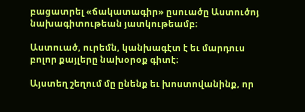բացատրել «ճակատագիր» ըսուածը Աստուծոյ նախագիտութեան յատկութեամբ։

Աստուած, ուրեմն, կանխագէտ է եւ մարդուս բոլոր քայլերը նախօրօք գիտէ։

Այստեղ շեղում մը ընենք եւ խոստովանինք, որ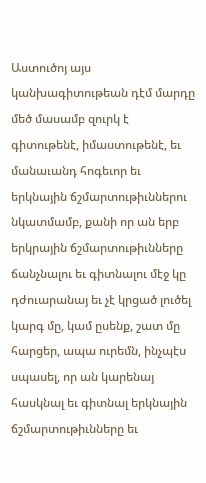Աստուծոյ այս կանխագիտութեան դէմ մարդը մեծ մասամբ զուրկ է գիտութենէ, իմաստութենէ, եւ մանաւանդ հոգեւոր եւ երկնային ճշմարտութիւններու նկատմամբ, քանի որ ան երբ երկրային ճշմարտութիւնները ճանչնալու եւ գիտնալու մէջ կը դժուարանայ եւ չէ կրցած լուծել կարգ մը, կամ ըսենք, շատ մը հարցեր, ապա ուրեմն, ինչպէս սպասել, որ ան կարենայ հասկնալ եւ գիտնալ երկնային ճշմարտութիւնները եւ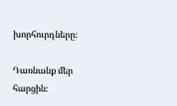խորհուրդները։

Դառնանք մեր հարցին։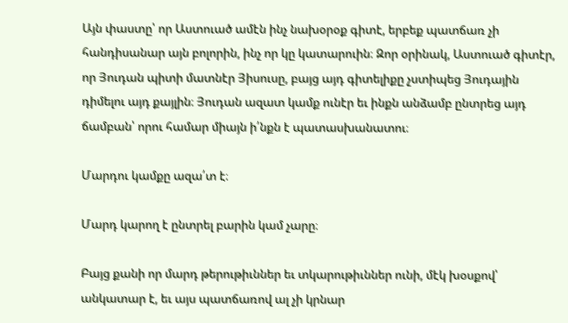Այն փաստը՝ որ Աստուած ամէն ինչ նախօրօք գիտէ, երբեք պատճառ չի հանդիսանար այն բոլորին, ինչ որ կը կատարուին։ Զոր օրինակ, Աստուած գիտէր, որ Յուդան պիտի մատնէր Յիսուսը, բայց այդ գիտելիքը չստիպեց Յուդային դիմելու այդ քայլին։ Յուդան ազատ կամք ունէր եւ ինքն անձամբ ընտրեց այդ ճամբան՝ որու համար միայն ի՛նքն է պատասխանատու։

Մարդու կամքը ազա՛տ է։

Մարդ կարող է ընտրել բարին կամ չարը։

Բայց քանի որ մարդ թերութիւններ եւ տկարութիւններ ունի, մէկ խօսքով՝ անկատար է, եւ այս պատճառով ալ չի կրնար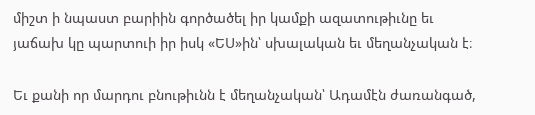միշտ ի նպաստ բարիին գործածել իր կամքի ազատութիւնը եւ յաճախ կը պարտուի իր իսկ «ԵՍ»ին՝ սխալական եւ մեղանչական է։

Եւ քանի որ մարդու բնութիւնն է մեղանչական՝ Ադամէն ժառանգած,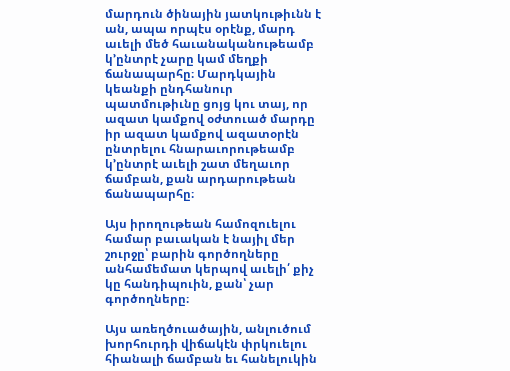մարդուն ծինային յատկութիւնն է ան, ապա որպէս օրէնք, մարդ աւելի մեծ հաւանականութեամբ կ՚ընտրէ չարը կամ մեղքի ճանապարհը։ Մարդկային կեանքի ընդհանուր պատմութիւնը ցոյց կու տայ, որ ազատ կամքով օժտուած մարդը իր ազատ կամքով ազատօրէն ընտրելու հնարաւորութեամբ կ՚ընտրէ աւելի շատ մեղաւոր ճամբան, քան արդարութեան ճանապարհը։

Այս իրողութեան համոզուելու համար բաւական է նայիլ մեր շուրջը՝ բարին գործողները անհամեմատ կերպով աւելի՛ քիչ կը հանդիպուին, քան՝ չար գործողները։

Այս առեղծուածային, անլուծում խորհուրդի վիճակէն փրկուելու հիանալի ճամբան եւ հանելուկին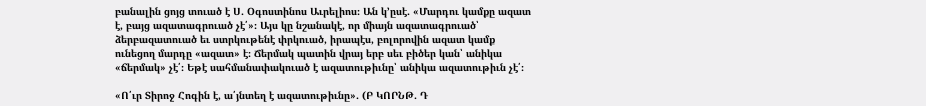բանալին ցոյց տուած է Ս. Օգոստինոս Աւրելիոս։ Ան կ՚ըսէ. «Մարդու կամքը ազատ է, բայց ազատագրուած չէ՛»։ Այս կը նշանակէ, որ միայն ազատագրուած՝ ձերբազատուած եւ ստրկութենէ փրկուած, իրապէս, բոլորովին ազատ կամք ունեցող մարդը «ազատ» է։ Ճերմակ պատին վրայ երբ սեւ բիծեր կան՝ անիկա «ճերմակ» չէ՛։ Եթէ սահմանափակուած է ազատութիւնը՝ անիկա ազատութիւն չէ՛։

«Ո՛ւր Տիրոջ Հոգին է, ա՛յնտեղ է ազատութիւնը». (Բ ԿՈՐՆԹ. Դ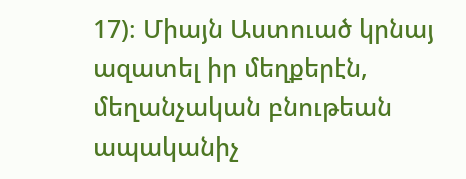17)։ Միայն Աստուած կրնայ ազատել իր մեղքերէն, մեղանչական բնութեան ապականիչ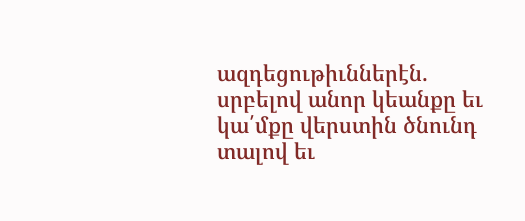ազդեցութիւններէն. սրբելով անոր կեանքը եւ կա՛մքը վերստին ծնունդ տալով եւ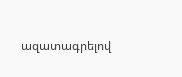ազատագրելով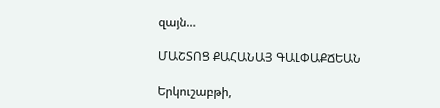զայն…

ՄԱՇՏՈՑ ՔԱՀԱՆԱՅ ԳԱԼՓԱՔՃԵԱՆ

Երկուշաբթի,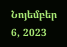Նոյեմբեր 6, 2023